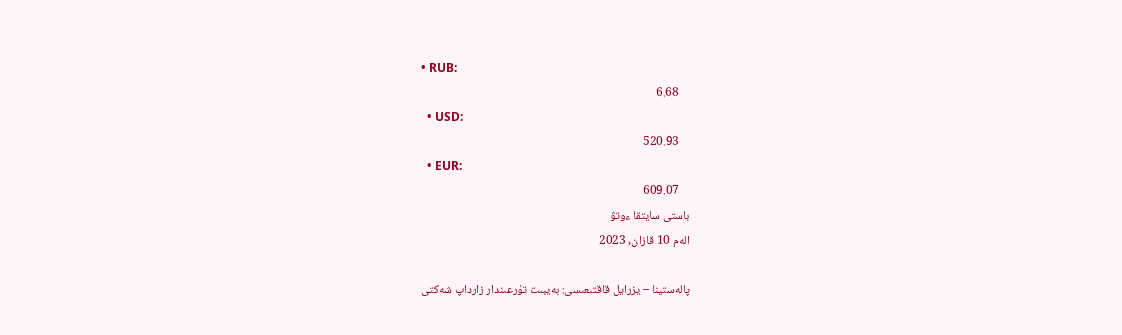• RUB:
    6.68
  • USD:
    520.93
  • EUR:
    609.07
باستى سايتقا ءوتۋ
الەم 10 قازان, 2023

پالەستينا – يزرايل قاقتىعىسى: بەيبىت تۇرعىندار زارداپ شەكتى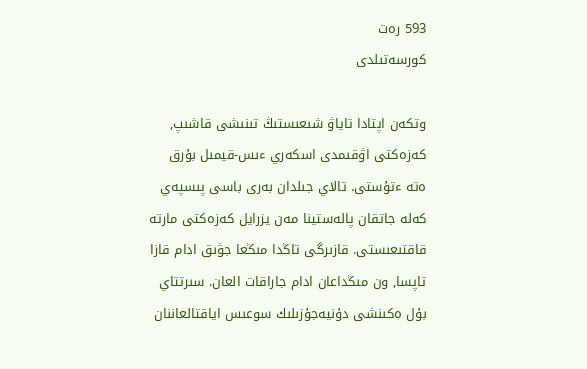593 رەت
كورسەتىلدى

وتكەن اپتادا تاياۋ شىعىستىڭ تىنىشى قاشىپ, كەزەكتى اۋقىمدى اسكەري ءىس-قيمىل بۇرق ەتە ءتۇستى. تالاي جىلدان بەرى باسى پىسپەي كەلە جاتقان پالەستينا مەن يزرايل كەزەكتى مارتە قاقتىعىستى. قازىرگى تاڭدا مىڭعا جۋىق ادام قازا تاپسا, ون مىڭداعان ادام جاراقات العان. سىرتتاي بۇل ەكىنشى دۇنيەجۇزىلىك سوعىس اياقتالعاننان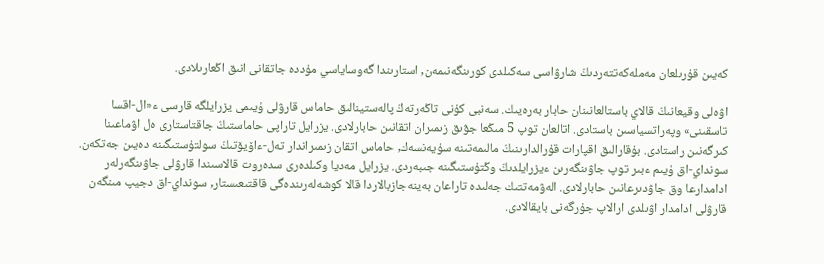كەيىن قۇرىلعان مەملەكەتتەردىڭ شارۋاسى سەكىلدى كورىنگەنىمەن, استارىندا گەوساياسي مۇددە جاتقانى انىق اڭعارىلادى.

اۋەلى وقيعانىڭ قالاي باستالعانىنان حابار بەرەيىك. سەنبى كۇنى تاڭەرتەڭ پالەستينالىق حاماس قارۋلى ۇيىمى يزرايلگە قارسى ء«ال-اقسا تاسقىنى» وپەراتسياسىن باستادى. اتالعان توپ 5 مىڭعا جۋىق زىمىران اتقانىن حابارلادى. يزرايل تاراپى حاماستىڭ جاقتاستارى ەل اۋماعىنا كىرگەنىن راستادى. بۇقارالىق اقپارات قۇرالدارىنىڭ مالىمەتىنە سۇيەنسەك, حاماس اتقان زىمىراندار تەل-ءاۆيۆتىڭ سولتۇستىگىنە دەيىن جەتكەن. سونداي-اق ۇيىم ءبىر توپ جاۋىنگەرىن ءيزرايلدىڭ وڭتۇستىگىنە جىبەردى. يزرايل مەديا وكىلدەرى سدەروت قالاسىندا قارۋلى جاۋىنگەرلەر ادامدارعا وق جاۋدىرعانىن حابارلادى. الەۋمەتتىك جەلىدە تاراعان بەينەجازبالاردا قالا كوشەلەرىندەگى قاقتىعىستار, سونداي-اق دجيپ مىنگەن قارۋلى ادامدار اۋىلدى ارالاپ جۇرگەنى بايقالادى.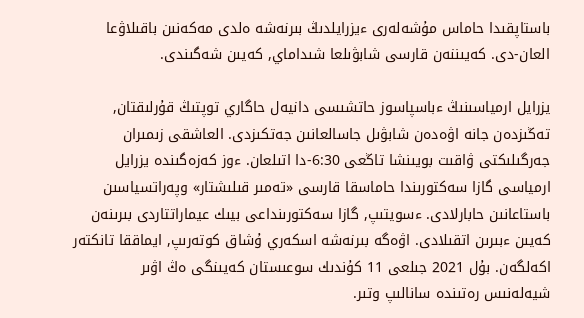باستاپقىدا حاماس مۇشەلەرى ءيزرايلدىڭ بىرنەشە ەلدى مەكەنىن باقىلاۋعا العان-دى. كەيىننەن قارسى شابۋىلعا شىداماي, كەيىن شەگىندى.

يزرايل ارمياسىنىڭ ءباسپاسوز حاتشىسى دانيەل حاگاري توپتىڭ قۇرلىقتان, تەڭىزدەن جانە اۋەدەن شابۋىل جاسالعانىن جەتكىزدى. العاشقى زىمىران جەرگىلىكتى ۋاقىت بويىنشا تاڭعى 6:30-دا اتىلعان. ءوز كەزەگىندە يزرايل ارمياسى گازا سەكتورىندا حاماسقا قارسى «تەمىر قىلىشتار» وپەراتسياسىن باستاعانىن حابارلادى. ءسويتىپ, گازا سەكتورىنداعى بيىك عيماراتتاردى بىرىنەن كەيىن ءبىرىن اتقىلادى. اۋەگە بىرنەشە اسكەري ۇشاق كوتەرىپ, ايماققا تانكتەر اكەلگەن. بۇل 2021 جىلعى 11 كۇندىك سوعىستان كەيىنگى ەڭ اۋىر شيەلەنىس رەتىندە سانالىپ وتىر.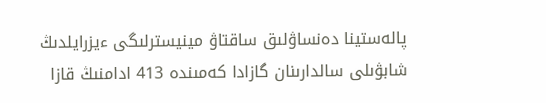پالەستينا دەنساۋلىق ساقتاۋ مينيسترلىگى ءيزرايلدىڭ شابۋىلى سالدارىنان گازادا كەمىندە 413 ادامنىڭ قازا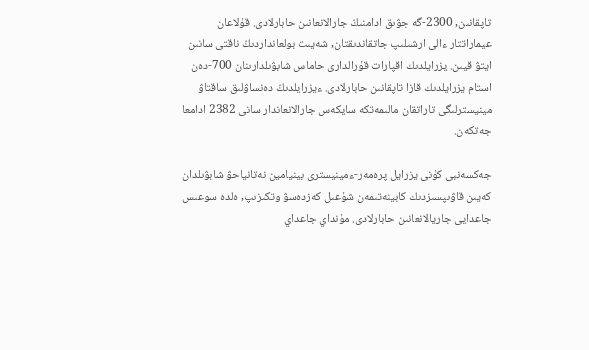تاپقانىن, 2300-گە جۋىق ادامنىڭ جارالانعانىن حابارلادى. قۇلاعان عيماراتتار ءالى ارشىلىپ جاتقاندىقتان, شەيىت بولعانداردىڭ ناقتى سانىن ايتۋ قيىن. يزرايلدىك اقپارات قۇرالدارى حاماس شابۋىلدارىنان 700-دەن استام يزرايلدىك قازا تاپقانىن حابارلادى. ءيزرايلدىڭ دەنساۋلىق ساقتاۋ مينيسترلىگى تاراتقان مالىمەتكە سايكەس جارالانعاندار سانى 2382 ادامعا جەتكەن.

جەكسەنبى كۇنى يزرايل پرەمەر-ءمينيسترى بينيامين نەتانياحۋ شابۋىلدان كەيىن قاۋىپسىزدىك كابينەتىمەن شۇعىل كەزدەسۋ وتكىزىپ, ەلدە سوعىس جاعدايى جاريالانعانىن حابارلادى. مۇنداي جاعداي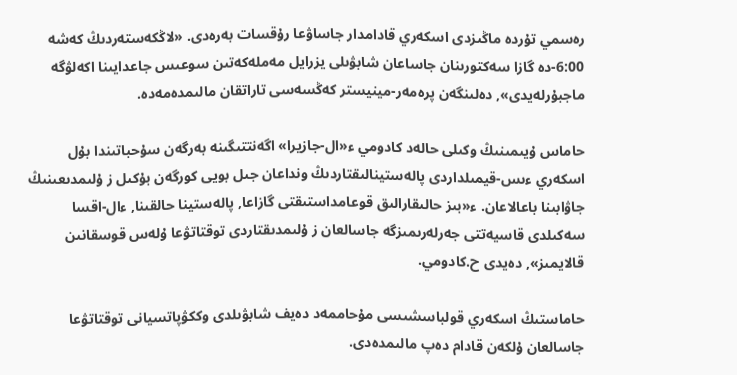رەسمي تۇردە ماڭىزدى اسكەري قادامدار جاساۋعا رۇقسات بەرەدى. «لاڭكەستەردىڭ كەشە 6:00-دە گازا سەكتورىنان جاساعان شابۋىلى يزرايل مەملەكەتىن سوعىس جاعدايىنا اكەلۋگە ماجبۇرلەيدى», دەلىنگەن پرەمەر-مينيستر كەڭسەسى تاراتقان مالىمدەمەدە.

حاماس ۇيىمىنىڭ وكىلى حالەد كادومي ء«ال-جازيرا» اگەنتتىگىنە بەرگەن سۇحباتىندا بۇل اسكەري ءىس-قيمىلداردى پالەستينالىقتاردىڭ ونداعان جىل بويى كورگەن بۇكىل ز ۇلىمدىعىنىڭ جاۋابىنا باعالاعان. ء«بىز حالىقارالىق قوعامداستىقتى گازاعا, پالەستينا حالقىنا, ءال-اقسا سەكىلدى قاسيەتتى جەرلەرىمىزگە جاسالعان ز ۇلىمدىقتاردى توقتاتۋعا ۇلەس قوسقانىن قالايمىز», دەيدى ح.كادومي.

حاماستىڭ اسكەري قولباسشىسى مۇحاممەد دەيف شابۋىلدى وككۋپاتسيانى توقتاتۋعا جاسالعان ۇلكەن قادام دەپ مالىمدەدى.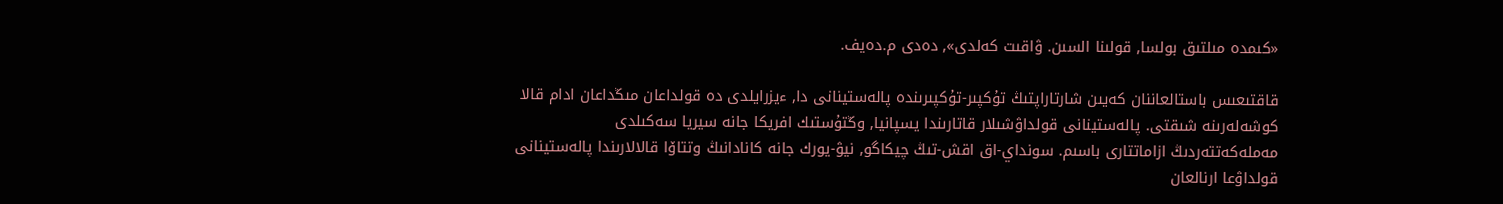«كىمدە مىلتىق بولسا, قولىنا السىن. ۋاقىت كەلدى», دەدى م.دەيف.

قاقتىعىس باستالعاننان كەيىن شارتاراپتىڭ تۇكپىر-تۇكپىرىندە پالەستينانى دا, ءيزرايلدى دە قولداعان مىڭداعان ادام قالا كوشەلەرىنە شىقتى. پالەستينانى قولداۋشىلار قاتارىندا يسپانيا, وڭتۇستىك افريكا جانە سيريا سەكىلدى مەملەكەتتەردىڭ ازاماتتارى باسىم. سونداي-اق اقش-تىڭ چيكاگو, نيۋ-يورك جانە كانادانىڭ وتتاۆا قالالارىندا پالەستينانى قولداۋعا ارنالعان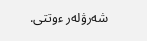شەرۋلەر ءوتتى.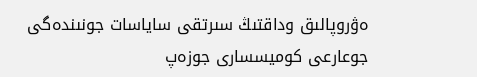ەۋروپالىق وداقتىڭ سىرتقى ساياسات جونىندەگى جوعارعى كوميسسارى جوزەپ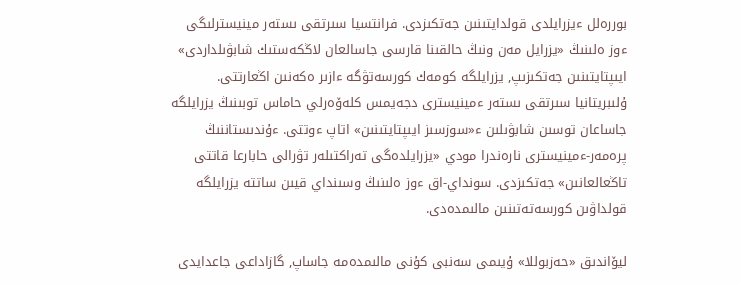بوررەلل ءيزرايلدى قولدايتىنىن جەتكىزدى. فرانتسيا سىرتقى ىستەر مينيسترلىگى ءوز ەلىنىڭ «يزرايل مەن ونىڭ حالقىنا قارسى جاسالعان لاڭكەستىك شابۋىلداردى» ايىپتايتىنىن جەتكىزىپ, يزرايلگە كومەك كورسەتۋگە ءازىر ەكەنىن اڭعارتتى. ۇلىبريتانيا سىرتقى ىستەر ءمينيسترى دجەيمس كلەۆەرلي حاماس توبىنىڭ يزرايلگە جاساعان توسىن شابۋىلىن ء«سوزسىز ايىپتايتىنىن» اتاپ ءوتتى. ءۇندىستاننىڭ پرەمەر-ءمينيسترى نارەندرا مودي «يزرايلدەگى تەراكتىلەر تۋرالى حابارعا قاتتى تاڭعالعانىن» جەتكىزدى. سونداي-اق ءوز ەلىنىڭ وسىنداي قيىن ساتتە يزرايلگە قولداۋىن كورسەتەتىنىن مالىمدەدى.

ليۆاندىق «حەزبوللا» ۇيىمى سەنبى كۇنى مالىمدەمە جاساپ, گازاداعى جاعدايدى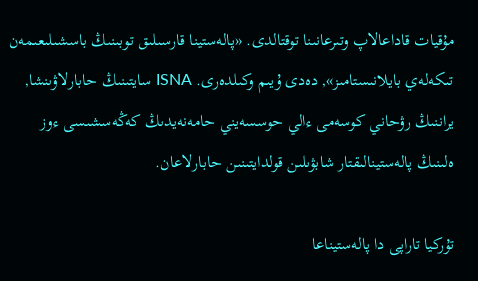مۇقيات قاداعالاپ وتىرعانىنا توقتالدى. «پالەستينا قارسىلىق توبىنىڭ باسشىلىعىمەن تىكەلەي بايلانىستامىز», دەدى ۇيىم وكىلدەرى. ISNA سايتىنىڭ حابارلاۋىنشا, يراننىڭ رۋحاني كوسەمى ءالي حوسسەيني حامەنەيدىڭ كەڭەسشىسى ءوز ەلىنىڭ پالەستينالىقتار شابۋىلىن قولدايتىنىن حابارلاعان.

تۇركيا تاراپى دا پالەستيناعا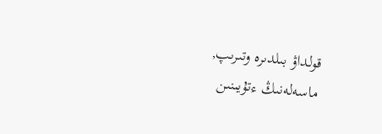قولداۋ بىلدىرە وتىرىپ, ماسەلەنىڭ ءتۇيىنىن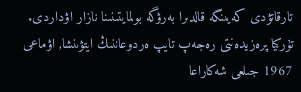تارقاتۋدى كەيىنگە قالدىرا بەرۋگە بولمايتىنىنا نازار اۋداردى. تۇركيا پرەزيدەنتى رەجەپ تايپ ەردوعاننىڭ ايتۋىنشا, اۋماعى 1967 جىلعى شەكاراعا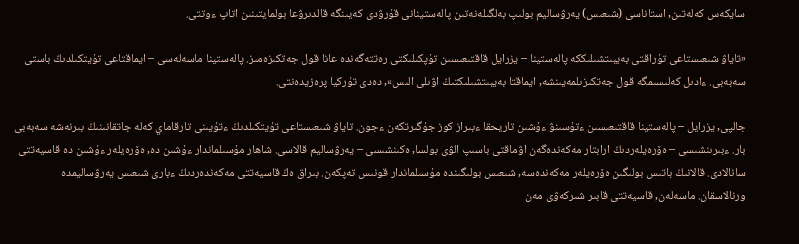سايكەس كەلەتىن, استاناسى (شىعىس) يەرۋساليم بولىپ بەلگىلەنەتىن پالەستينانى قۇرۋدى كەيىنگە قالدىرۋعا بولمايتىنىن اتاپ ءوتتى.

«تاياۋ شىعىستاعى تۇراقتى بەيبىتشىلىككە پالەستينا – يزرايل قاقتىعىسىن تۇپكىلىكتى رەتتەگەندە عانا قول جەتكىزەمىز. پالەستينا ماسەلەسى – ايماقتاعى تۇيتكىلدىڭ باستى سەبەبى. ءادىل كەلىسىمگە قول جەتكىزىلمەيىنشە, ايماقتا بەيبىتشىلىكتىڭ اۋىلى الىس», دەدى تۇركيا پرەزيدەنتى.

جالپى, يزرايل – پالەستينا قاقتىعىسىن ءتۇسىنۋ ءۇشىن تاريحقا ءبىراز كوز جۇگىرتكەن ءجون. تاياۋ شىعىستاعى تۇيتكىلدىڭ ءتۇيىنى تارقاماي كەلە جاتقانىنىڭ بىرنەشە سەبەبى بار. ءبىرىنشىسى – ەۆرەيلەردىڭ ارابتار مەكەندەگەن اۋماقتى باسىپ الۋى بولسا, ەكىنشىسى – يەرۋساليم قالاسى. شاھار مۇسىلماندار ءۇشىن دە, ەۆرەيلەر ءۇشىن دە قاسيەتتى سانالادى. قالانىڭ باتىس بولىگىن ەۆرەيلەر مەكەندەسە, شىعىس بولىگىندە مۇسىلماندار قونىس تەپكەن. بىراق ەڭ قاسيەتتى مەكەندەردىڭ ءبارى شىعىس يەرۋساليمدە ورنالاسقان. ماسەلەن, قاسيەتتى قابىر شىركەۋى مەن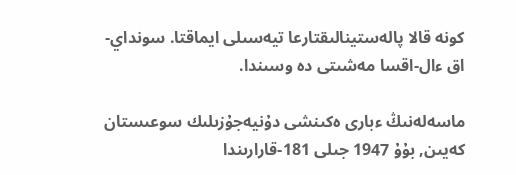كونە قالا پالەستينالىقتارعا تيەسىلى ايماقتا. سونداي-اق ءال-اقسا مەشىتى دە وسىندا.

ماسەلەنىڭ ءبارى ەكىنشى دۇنيەجۇزىلىك سوعىستان كەيىن, بۇۇ 1947 جىلى 181-قارارىندا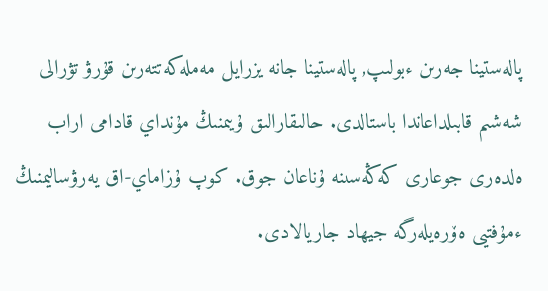پالەستينا جەرىن ءبولىپ, پالەستينا جانە يزرايل مەملەكەتتەرىن قۇرۋ تۋرالى شەشىم قابىلداعاندا باستالدى. حالىقارالىق ۇيىمنىڭ مۇنداي قادامى اراب ەلدەرى جوعارى كەڭەسىنە ۇناعان جوق. كوپ ۇزاماي-اق يەرۋساليمنىڭ ءمۇفتيى ەۆرەيلەرگە جيھاد جاريالادى.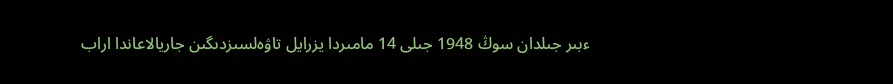ءبىر جىلدان سوڭ 1948 جىلى 14 مامىردا يزرايل تاۋەلسىزدىگىن جاريالاعاندا اراب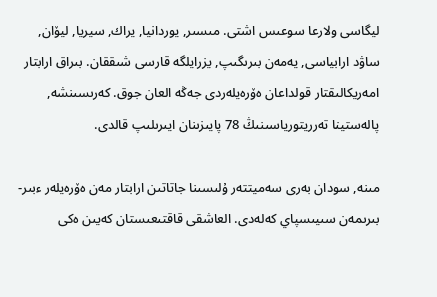ليگاسى ولارعا سوعىس اشتى. مىسىر, يوردانيا, يراك, سيريا, ليۆان, ساۋد ارابياسى, يەمەن بىرىگىپ, يزرايلگە قارسى شىققان. بىراق ارابتار امەريكالىقتار قولداعان ەۆرەيلەردى جەڭە العان جوق. كەرىسىنشە, پالەستينا تەرريتورياسىنىڭ 78 پايىزىنان ايىرىلىپ قالدى.

مىنە, سودان بەرى سەميتتەر ۇلىسىنا جاتاتىن ارابتار مەن ەۆرەيلەر ءبىر-بىرىمەن سىيىسپاي كەلەدى. العاشقى قاقتىعىستان كەيىن ەكى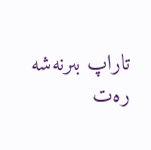تاراپ بىرنەشە رەت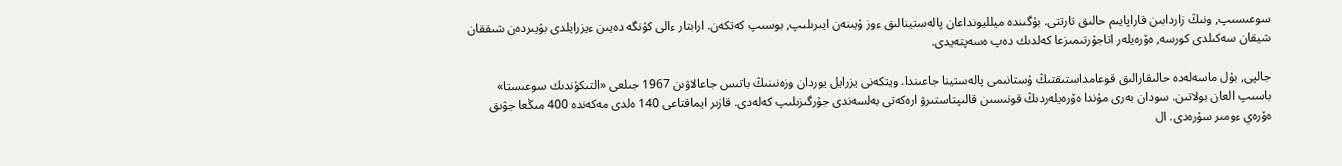سوعىسىپ, ونىڭ زاردابىن قاراپايىم حالىق تارتتى. بۇگىندە ميلليونداعان پالەستينالىق ءوز ۇيىنەن ايىرىلىپ, بوسىپ كەتكەن. ارابتار ءالى كۇنگە دەيىن ءيزرايلدى بۇيىردەن شىققان شيقان سەكىلدى كورسە, ەۆرەيلەر اتاجۇرتىمىزعا كەلدىك دەپ ەسەپتەيدى.

جالپى, بۇل ماسەلەدە حالىقارالىق قوعامداستىقتىڭ ۇستانىمى پالەستينا جاعىندا. ويتكەنى يزرايل يوردان وزەنىنىڭ باتىس جاعالاۋىن 1967 جىلعى «التىكۇندىك سوعىستا» باسىپ العان بولاتىن. سودان بەرى مۇندا ەۆرەيلەردىڭ قونىسىن قالىپتاستىرۋ ارەكەتى بەلسەندى جۇرگىزىلىپ كەلەدى. قازىر ايماقتاعى 140 ەلدى مەكەندە 400 مىڭعا جۋىق ەۆرەي ءومىر سۇرەدى. ال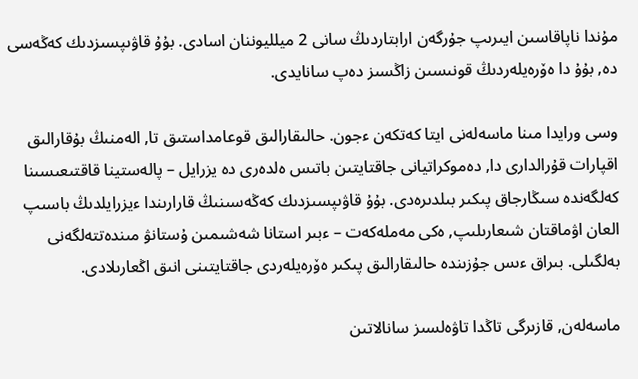مۇندا ناپاقاسىن ايىرىپ جۇرگەن ارابتاردىڭ سانى 2 ميلليوننان اسادى. بۇۇ قاۋىپسىزدىك كەڭەسى دە, بۇۇ دا ەۆرەيلەردىڭ قونىسىن زاڭسىز دەپ سانايدى.

وسى ورايدا مىنا ماسەلەنى ايتا كەتكەن ءجون. حالىقارالىق قوعامداستىق تا, الەمنىڭ بۇقارالىق اقپارات قۇرالدارى دا, دەموكراتيانى جاقتايتىن باتىس ەلدەرى دە يزرايل – پالەستينا قاقتىعىسىنا كەلگەندە سىڭارجاق پىكىر بىلدىرەدى. بۇۇ قاۋىپسىزدىك كەڭەسىنىڭ قارارىندا ءيزرايلدىڭ باسىپ العان اۋماقتان شىعارىلىپ, ەكى مەملەكەت – ءبىر استانا شەشىمىن ۇستانۋ مىندەتتەلگەنى بەلگىلى. بىراق ءىس جۇزىندە حالىقارالىق پىكىر ەۆرەيلەردى جاقتايتىنى انىق اڭعارىلادى.

ماسەلەن, قازىرگى تاڭدا تاۋەلسىز سانالاتىن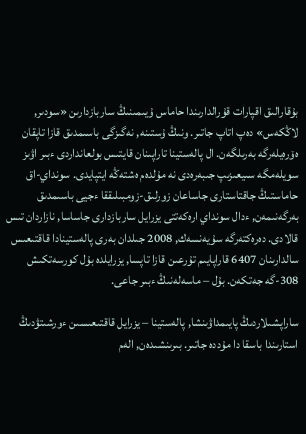بۇقارالىق اقپارات قۇرالدارىندا حاماس ۇيىمىنىڭ ساربازدارىن «سودىر, لاڭكەس» دەپ اتاپ جاتىر. ونىڭ ۇستىنە, نەگىزگى باسىمدىق قازا تاپقان ەۆرەيلەرگە بەرىلگەن. ال پالەستينا تاراپىنان قايتىس بولعانداردى ءبىر اۋىز سويلەمگە سىيعىزىپ جىبەرەدى نە مۇلدەم ەشتەڭە ايتپايدى. سونداي-اق حاماستىڭ جاقتاستارى جاساعان زورلىق-زومبىلىققا ءجيى باسىمدىق بەرگەنىمەن, ءدال سونداي ارەكەتتى يزرايل ساربازدارى جاساسا, نازاردان تىس قالادى. دەرەكتەرگە سۇيەنسەك, 2008 جىلدان بەرى پالەستينادا قاقتىعىس سالدارىنان 6407 قاراپايىم تۇرعىن قازا تاپسا, يزرايلدە بۇل كورسەتكىش 308-گە جەتكەن. بۇل – ماسەلەنىڭ ءبىر جاعى.

ساراپشىلاردىڭ پايىمداۋىنشا, پالەستينا – يزرايل قاقتىعىسىن ءورشىتۋدىڭ استارىندا باسقا دا مۇددە جاتىر. بىرىنشىدەن, الەم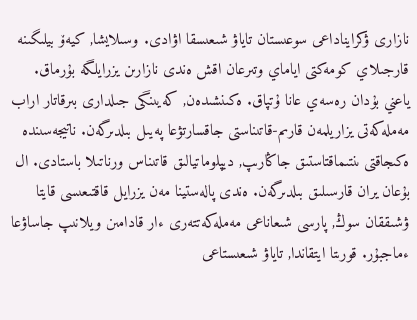نازارى ۋكرايناداعى سوعىستان تاياۋ شىعىسقا اۋادى. وسىلايشا, كيەۆ بيلىگىنە قارجىلاي كومەكتى اياماي وتىرعان اقش ەندى نازارىن يزرايلگە بۇرماق. ياعني بۇدان رەسەي عانا ۇتپاق. ەكىنشىدەن, كەيىنگى جىلدارى بىرقاتار اراب مەملەكەتى يزاريلمەن قارىم-قاتىناستى جاقسارتۋعا پەيىل بىلدىرگەن. ناتيجەسىندە ەكىجاقتى ىنتىماقتاستىق جاڭارىپ, ديپلوماتيالىق قاتىناس ورناتىلا باستادى. ال بۇعان يران قارسىلىق بىلدىرگەن. ەندى پالەستينا مەن يزرايل قاقتىعىسى قايتا ۋشىققان سوڭ, پارسى شىعاناعى مەملەكەتتەرى ءار قادامىن ويلانىپ جاساۋعا ءماجبۇر. قورىتا ايتقاندا, تاياۋ شىعىستاعى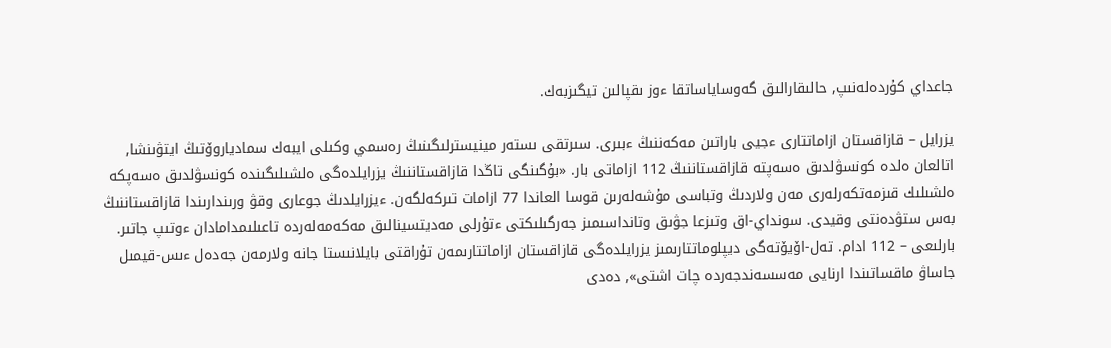جاعداي كۇردەلەنىپ, حالىقارالىق گەوساياساتقا ءوز ىقپالىن تيگىزبەك.

يزرايل – قازاقستان ازاماتتارى ءجيى باراتىن مەكەننىڭ ءبىرى. سىرتقى ىستەر مينيسترلىگىنىڭ رەسمي وكىلى ايبەك سمادياروۆتىڭ ايتۋىنشا, اتالعان ەلدە كونسۋلدىق ەسەپتە قازاقستاننىڭ 112 ازاماتى بار. «بۇگىنگى تاڭدا قازاقستاننىڭ يزرايلدەگى ەلشىلىگىندە كونسۋلدىق ەسەپكە ەلشىلىك قىزمەتكەرلەرى مەن ولاردىڭ وتباسى مۇشەلەرىن قوسا العاندا 77 ازامات تىركەلگەن. ءيزرايلدىڭ جوعارى وقۋ ورىندارىندا قازاقستاننىڭ بەس ستۋدەنتى وقيدى. سونداي-اق وتىزعا جۋىق وتانداسىمىز جەرگىلىكتى ءتۇرلى مەديتسينالىق مەكەمەلەردە تاعىلىمدامادان ءوتىپ جاتىر. بارلىعى – 112 ادام. تەل-اۆيۆتەگى ديپلوماتتارىمىز يزرايلدەگى قازاقستان ازاماتتارىمەن تۇراقتى بايلانىستا جانە ولارمەن جەدەل ءىس-قيمىل جاساۋ ماقساتىندا ارنايى مەسسەندجەردە چات اشتى», دەدى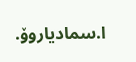ا.سمادياروۆ.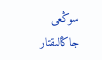سوڭعى جاڭالىقتار